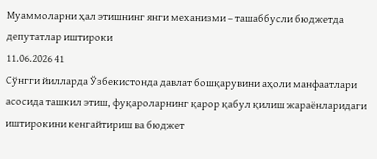Муаммоларни ҳал этишнинг янги механизми – ташаббусли бюджетда депутатлар иштироки
11.06.2026 41
Сўнгги йилларда Ўзбекистонда давлат бошқарувини аҳоли манфаатлари асосида ташкил этиш, фуқароларнинг қарор қабул қилиш жараёнларидаги иштирокини кенгайтириш ва бюджет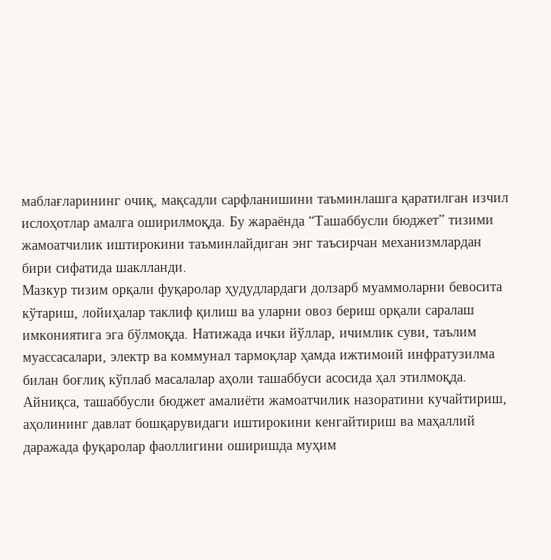маблағларининг очиқ, мақсадли сарфланишини таъминлашга қаратилган изчил ислоҳотлар амалга оширилмоқда. Бу жараёнда “Ташаббусли бюджет” тизими жамоатчилик иштирокини таъминлайдиган энг таъсирчан механизмлардан бири сифатида шаклланди.
Мазкур тизим орқали фуқаролар ҳудудлардаги долзарб муаммоларни бевосита кўтариш, лойиҳалар таклиф қилиш ва уларни овоз бериш орқали саралаш имкониятига эга бўлмоқда. Натижада ички йўллар, ичимлик суви, таълим муассасалари, электр ва коммунал тармоқлар ҳамда ижтимоий инфратузилма билан боғлиқ кўплаб масалалар аҳоли ташаббуси асосида ҳал этилмоқда.
Айниқса, ташаббусли бюджет амалиёти жамоатчилик назоратини кучайтириш, аҳолининг давлат бошқарувидаги иштирокини кенгайтириш ва маҳаллий даражада фуқаролар фаоллигини оширишда муҳим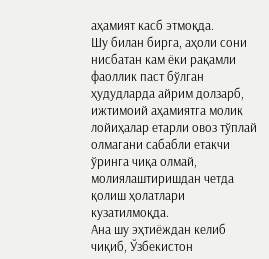аҳамият касб этмоқда.
Шу билан бирга, аҳоли сони нисбатан кам ёки рақамли фаоллик паст бўлган ҳудудларда айрим долзарб, ижтимоий аҳамиятга молик лойиҳалар етарли овоз тўплай олмагани сабабли етакчи ўринга чиқа олмай, молиялаштиришдан четда қолиш ҳолатлари кузатилмоқда.
Ана шу эҳтиёждан келиб чиқиб, Ўзбекистон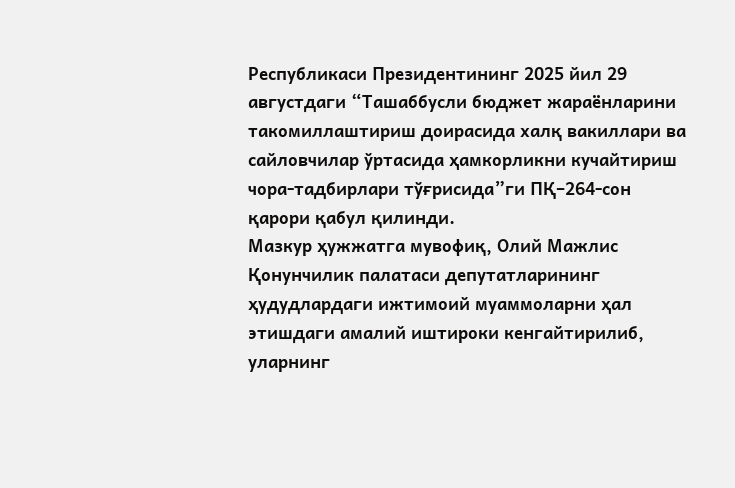Республикаси Президентининг 2025 йил 29 августдаги “Ташаббусли бюджет жараёнларини такомиллаштириш доирасида халқ вакиллари ва сайловчилар ўртасида ҳамкорликни кучайтириш чора-тадбирлари тўғрисида”ги ПҚ–264-сон қарори қабул қилинди.
Мазкур ҳужжатга мувофиқ, Олий Мажлис Қонунчилик палатаси депутатларининг ҳудудлардаги ижтимоий муаммоларни ҳал этишдаги амалий иштироки кенгайтирилиб, уларнинг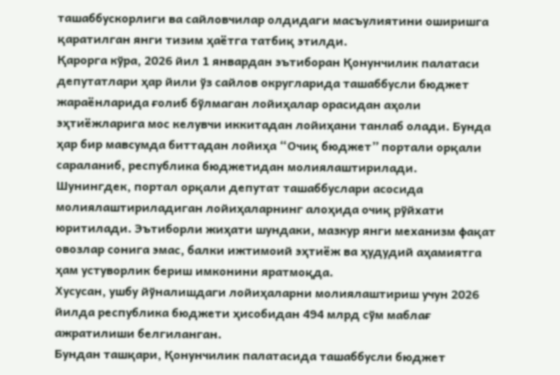ташаббускорлиги ва сайловчилар олдидаги масъулиятини оширишга қаратилган янги тизим ҳаётга татбиқ этилди.
Қарорга кўра, 2026 йил 1 январдан эътиборан Қонунчилик палатаси депутатлари ҳар йили ўз сайлов округларида ташаббусли бюджет жараёнларида ғолиб бўлмаган лойиҳалар орасидан аҳоли эҳтиёжларига мос келувчи иккитадан лойиҳани танлаб олади. Бунда ҳар бир мавсумда биттадан лойиҳа “Очиқ бюджет” портали орқали сараланиб, республика бюджетидан молиялаштирилади.
Шунингдек, портал орқали депутат ташаббуслари асосида молиялаштириладиган лойиҳаларнинг алоҳида очиқ рўйхати юритилади. Эътиборли жиҳати шундаки, мазкур янги механизм фақат овозлар сонига эмас, балки ижтимоий эҳтиёж ва ҳудудий аҳамиятга ҳам устуворлик бериш имконини яратмоқда.
Хусусан, ушбу йўналишдаги лойиҳаларни молиялаштириш учун 2026 йилда республика бюджети ҳисобидан 494 млрд сўм маблағ ажратилиши белгиланган.
Бундан ташқари, Қонунчилик палатасида ташаббусли бюджет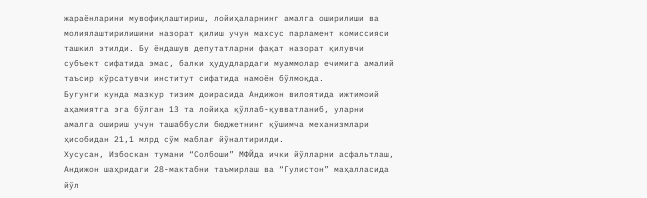жараёнларини мувофиқлаштириш, лойиҳаларнинг амалга оширилиши ва молиялаштирилишини назорат қилиш учун махсус парламент комиссияси ташкил этилди. Бу ёндашув депутатларни фақат назорат қилувчи субъект сифатида эмас, балки ҳудудлардаги муаммолар ечимига амалий таъсир кўрсатувчи институт сифатида намоён бўлмоқда.
Бугунги кунда мазкур тизим доирасида Андижон вилоятида ижтимоий аҳамиятга эга бўлган 13 та лойиҳа қўллаб-қувватланиб, уларни амалга ошириш учун ташаббусли бюджетнинг қўшимча механизмлари ҳисобидан 21,1 млрд сўм маблағ йўналтирилди.
Хусусан, Избоскан тумани “Солбоши” МФЙда ички йўлларни асфальтлаш, Андижон шаҳридаги 28-мактабни таъмирлаш ва “Гулистон” маҳалласида йўл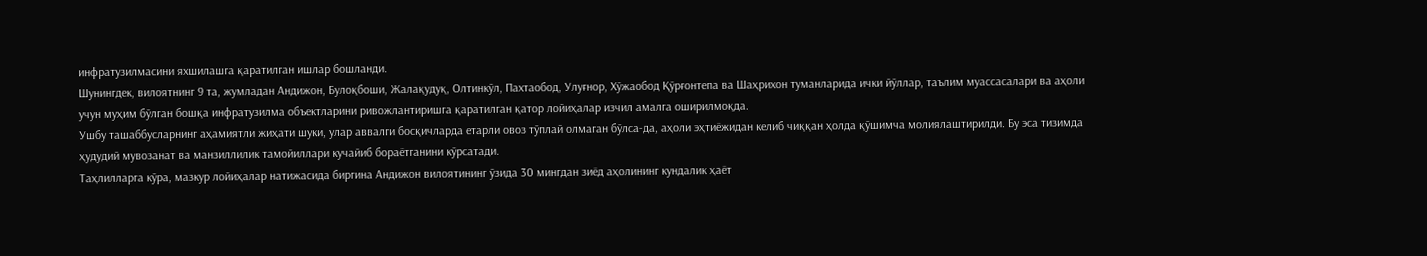инфратузилмасини яхшилашга қаратилган ишлар бошланди.
Шунингдек, вилоятнинг 9 та, жумладан Андижон, Булоқбоши, Жалақудуқ, Олтинкўл, Пахтаобод, Улуғнор, Хўжаобод Қўрғонтепа ва Шаҳрихон туманларида ички йўллар, таълим муассасалари ва аҳоли учун муҳим бўлган бошқа инфратузилма объектларини ривожлантиришга қаратилган қатор лойиҳалар изчил амалга оширилмоқда.
Ушбу ташаббусларнинг аҳамиятли жиҳати шуки, улар аввалги босқичларда етарли овоз тўплай олмаган бўлса-да, аҳоли эҳтиёжидан келиб чиққан ҳолда қўшимча молиялаштирилди. Бу эса тизимда ҳудудий мувозанат ва манзиллилик тамойиллари кучайиб бораётганини кўрсатади.
Таҳлилларга кўра, мазкур лойиҳалар натижасида биргина Андижон вилоятининг ўзида 30 мингдан зиёд аҳолининг кундалик ҳаёт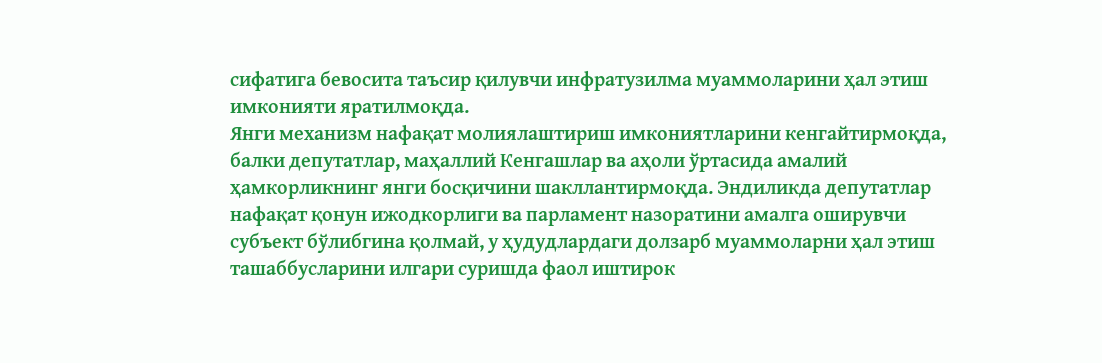сифатига бевосита таъсир қилувчи инфратузилма муаммоларини ҳал этиш имконияти яратилмоқда.
Янги механизм нафақат молиялаштириш имкониятларини кенгайтирмоқда, балки депутатлар, маҳаллий Кенгашлар ва аҳоли ўртасида амалий ҳамкорликнинг янги босқичини шакллантирмоқда. Эндиликда депутатлар нафақат қонун ижодкорлиги ва парламент назоратини амалга оширувчи субъект бўлибгина қолмай, у ҳудудлардаги долзарб муаммоларни ҳал этиш ташаббусларини илгари суришда фаол иштирок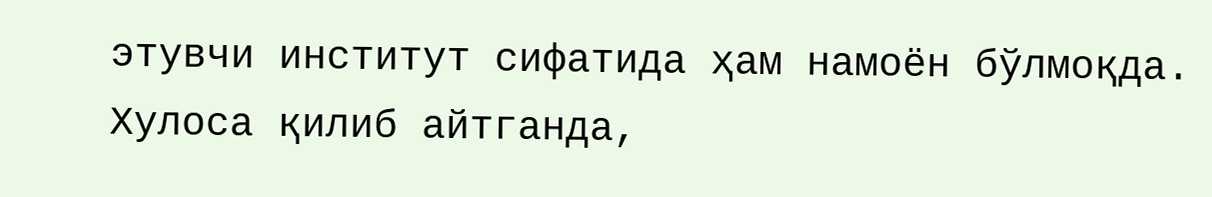этувчи институт сифатида ҳам намоён бўлмоқда.
Хулоса қилиб айтганда,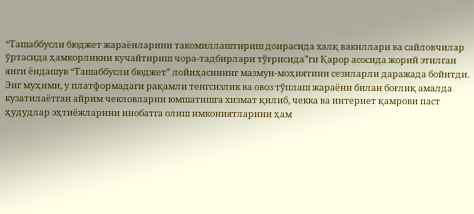“Ташаббусли бюджет жараёнларини такомиллаштириш доирасида халқ вакиллари ва сайловчилар ўртасида ҳамкорликни кучайтириш чора-тадбирлари тўғрисида”ги Қарор асосида жорий этилган янги ёндашув “Ташаббусли бюджет” лойиҳасининг мазмун-моҳиятини сезиларли даражада бойитди.
Энг муҳими, у платформадаги рақамли тенгсизлик ва овоз тўплаш жараёни билан боғлиқ амалда кузатилаётган айрим чекловларни юмшатишга хизмат қилиб, чекка ва интернет қамрови паст ҳудудлар эҳтиёжларини инобатга олиш имкониятларини ҳам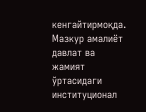кенгайтирмоқда.
Мазкур амалиёт давлат ва жамият ўртасидаги институционал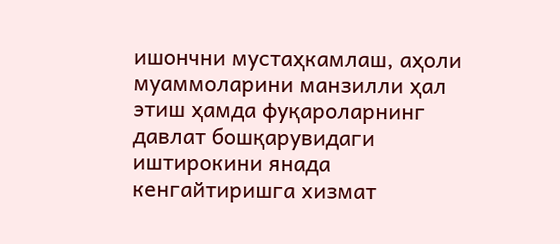ишончни мустаҳкамлаш, аҳоли муаммоларини манзилли ҳал этиш ҳамда фуқароларнинг давлат бошқарувидаги иштирокини янада кенгайтиришга хизмат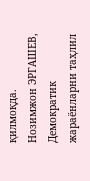қилмоқда.
Нозимжон ЭРГАШЕВ,
Демократик жараёнларни таҳлил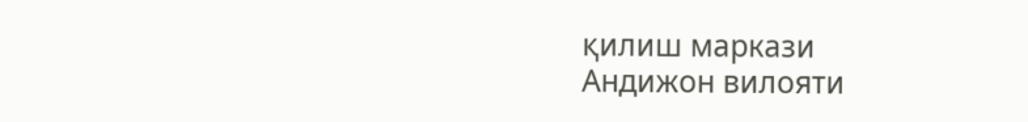қилиш маркази
Андижон вилояти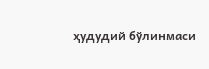ҳудудий бўлинмаси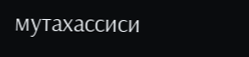мутахассиси